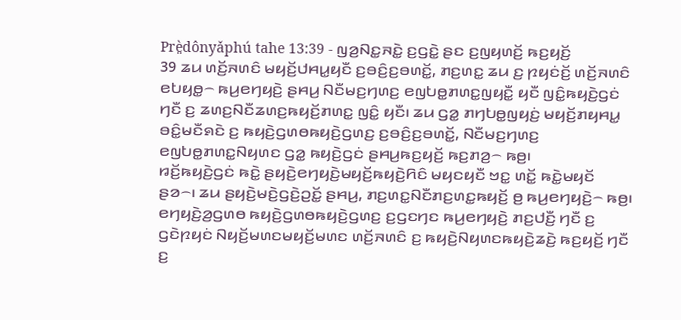Prè̤dônyǎphú tahe 13:39 - ꤜꤤ꤬ꤡꤢ꤭ꤏꤢꤧ꤭ ꤢ꤬ꤞꤢꤧ꤭ ꤔꤢ ꤢ꤬ꤜꤟꤛꤢꤩ꤬ ꤒꤢ꤬ꤟꤢꤩ꤬
39 ꤘꤣ ꤛꤢꤩ꤬ꤏꤛꤢꤨ ꤗꤟꤢꤩ꤬ꤓꤌꤣ꤭ꤟꤢꤪ ꤢ꤬ꤋꤢꤨ꤬ꤢ꤬ꤋꤛꤢꤩ꤭, ꤊꤢ꤬ꤛꤢ꤭ ꤘꤣ ꤢ꤬ ꤐꤟꤢꤦꤢꤩ꤬ ꤛꤢꤩ꤬ꤏꤛꤢꤨ ꤕꤝꤟꤥ꤭꤮ ꤒꤣ꤬ꤕꤚꤟꤢꤧ꤬ ꤔꤌꤣ꤬ ꤡꤢꤪꤗꤢ꤬ꤚꤛꤢ꤬ ꤕꤜꤝꤥ꤭ꤊꤛꤢ꤭ꤜꤟꤢꤪ꤭ ꤟꤢꤪ ꤜꤢꤨ꤭ꤒꤟꤢꤧ꤬ꤞꤢꤦ ꤚꤢꤪ ꤢ꤬ ꤘꤛꤢ꤬ꤡꤢꤪꤘꤛꤢ꤬ꤒꤟꤢꤩ꤬ꤊꤛꤢ꤭ ꤜꤢꤨ꤭ ꤟꤢꤪ꤯ ꤘꤣ ꤞꤤ꤭ ꤊꤚꤝꤥ꤭ꤜꤟꤢꤦ꤬ ꤗꤟꤢꤩ꤬ꤊꤟꤌꤣ꤭ ꤋꤢꤨ꤭ꤗꤢꤪꤎꤢꤧ ꤢ꤬ ꤒꤟꤢꤧ꤬ꤞꤛꤥꤒꤟꤢꤧ꤬ꤞꤛꤢ꤬ ꤢ꤬ꤋꤢꤨ꤬ꤢ꤬ꤋꤛꤢꤩ꤭, ꤡꤢꤪꤗꤢ꤬ꤚꤛꤢ꤬ ꤕꤜꤝꤥ꤭ꤊꤛꤢ꤭ꤡꤟꤛꤢ ꤞꤤ꤭ ꤒꤟꤢꤧ꤬ꤞꤢꤦ ꤔꤌꤣ꤬ꤒꤢ꤬ꤟꤢꤩ꤬ ꤒꤢ꤬ꤊꤤ꤬꤮ ꤒꤥ꤬꤯
ꤙꤢꤩ꤬ꤒꤟꤢꤧ꤬ꤞꤢꤦ ꤒꤢꤧ꤭ ꤔꤟꤢꤧ꤬ꤕꤚꤟꤢꤧ꤬ꤗꤟꤢꤩ꤬ꤒꤟꤢꤧ꤬ꤖꤢꤨ ꤗꤟꤢꤟꤢꤪ ꤠꤢ꤭ ꤛꤢꤩ꤭ ꤒꤢꤧ꤭ꤗꤟꤢꤩ ꤔꤤ꤮꤯ ꤘꤣ ꤔꤟꤢꤧ꤬ꤗꤢꤧ꤬ꤞꤢꤧ꤬ꤑꤢꤩ꤭ ꤔꤌꤣ꤬, ꤊꤢ꤬ꤛꤢ꤭ꤡꤢꤪꤊꤢ꤬ꤛꤢ꤭ꤒꤟꤢꤩ꤬ ꤥ꤬ ꤒꤣ꤬ꤕꤚꤟꤢꤧ꤬꤮ ꤒꤥ꤬꤯
ꤕꤚꤟꤢꤧ꤬ꤤ꤬ꤞꤛꤥ ꤒꤟꤢꤧ꤬ꤞꤛꤥꤒꤟꤢꤧ꤬ꤞꤛꤢ꤬ ꤢ꤬ꤞꤢꤚꤢ ꤒꤣ꤬ꤕꤚꤟꤢꤧ꤬ ꤊꤢ꤬ꤓꤢꤪ꤬ ꤚꤢꤪ ꤢ꤬ ꤞꤢꤧꤐꤟꤢꤦ ꤡꤟꤢꤩ꤬ꤗꤛꤢꤗꤟꤢꤩ꤬ꤗꤛꤢ ꤛꤢꤩ꤬ꤏꤛꤢꤨ ꤢ꤬ ꤒꤟꤢꤧ꤬ꤡꤟꤛꤢꤒꤟꤢꤧ꤬ꤘꤢꤧ꤬ ꤒꤢ꤬ꤟꤢꤩ꤬ ꤚꤢꤪ ꤢ꤬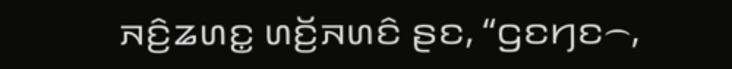ꤏꤢꤨ꤬ꤘꤛꤢ꤭ ꤛꤢꤩ꤬ꤏꤛꤢꤨ ꤔꤢ, “ꤞꤢꤚꤢ꤮,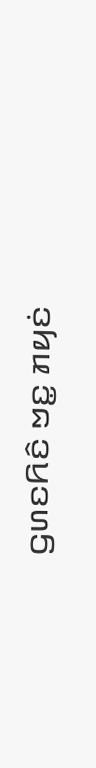ꤞꤛꤢꤖꤢꤨ ꤠꤢ꤭ ꤊꤟꤢꤦ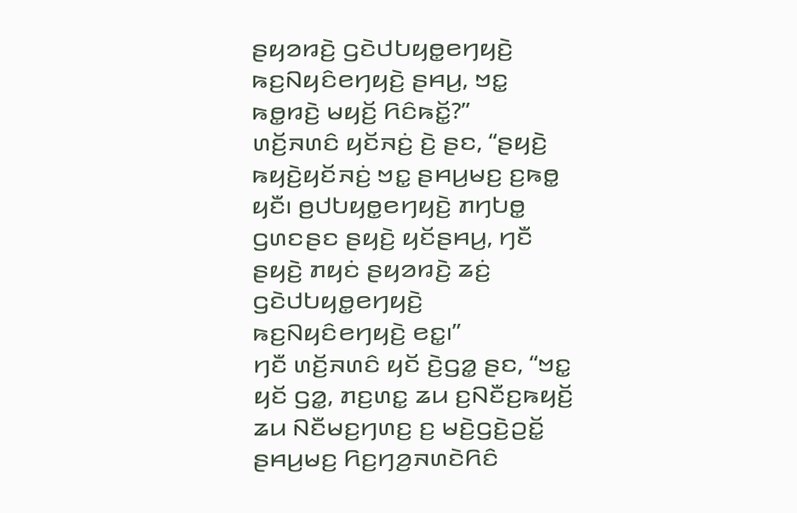ꤔꤟꤤꤙꤢꤧ꤬ ꤞꤢꤧꤓꤝꤟꤥ꤭ꤕꤚꤟꤢꤧ꤬ ꤒꤢ꤬ꤡꤟꤢꤨꤕꤚꤟꤢꤧ꤬ ꤔꤌꤣ꤬, ꤠꤢ꤭ ꤒꤥ꤭ꤙꤢꤧ꤬ ꤗꤟꤢꤩ꤬ ꤖꤢꤨꤒꤢꤩ꤭?”
ꤛꤢꤩ꤬ꤏꤛꤢꤨ ꤟꤢꤩꤏꤢꤦ꤬ ꤢꤧ꤬ ꤔꤢ, “ꤔꤟꤢꤧ꤬ ꤒꤟꤢꤧ꤬ꤟꤢꤩꤏꤢꤦ꤬ ꤠꤢ꤭ ꤔꤌꤣ꤬ꤗꤢ꤬ ꤢ꤬ꤒꤥ꤭ ꤟꤢꤪ꤯ ꤥ꤬ꤓꤝꤟꤥ꤭ꤕꤚꤟꤢꤧ꤬ ꤊꤚꤝꤥ꤭ ꤞꤛꤢꤔꤢ ꤔꤟꤢꤧ꤬ ꤟꤢꤩꤔꤌꤣ꤬, ꤚꤢꤪ ꤔꤟꤢꤧ꤬ ꤊꤟꤢꤦ ꤔꤟꤤꤙꤢꤧ꤬ ꤘꤢꤦ꤬ ꤞꤢꤧꤓꤝꤟꤥ꤭ꤕꤚꤟꤢꤧ꤬ ꤒꤢ꤬ꤡꤟꤢꤨꤕꤚꤟꤢꤧ꤬ ꤕꤢ꤭꤯”
ꤚꤢꤪ ꤛꤢꤩ꤬ꤏꤛꤢꤨ ꤟꤢꤩ ꤢꤧ꤬ꤞꤤ꤭ ꤔꤢ, “ꤠꤢ꤭ ꤟꤢꤩ ꤞꤤ꤭, ꤊꤢ꤬ꤛꤢ꤭ ꤘꤣ ꤢ꤬ꤡꤢꤪꤢ꤬ꤒꤟꤢꤩ꤬ ꤘꤣ ꤡꤢꤪꤗꤢ꤬ꤚꤛꤢ꤬ ꤢ꤬ ꤗꤢꤧ꤬ꤞꤢꤧ꤬ꤑꤢꤩ꤭ ꤔꤌꤣ꤬ꤗꤢ꤬ ꤖꤢ꤬ꤚꤤ꤬ꤏꤛꤢꤧꤖꤢꤨ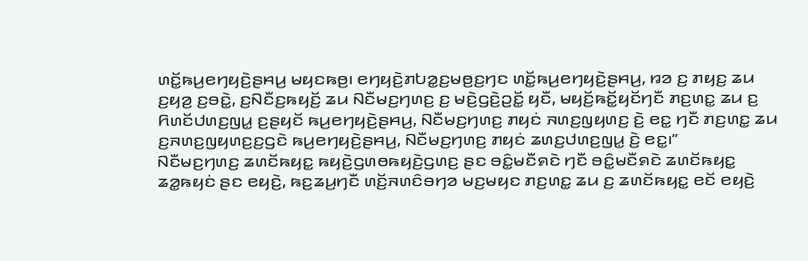ꤛꤢꤩ꤭ꤒꤣ꤬ꤕꤚꤟꤢꤧ꤬ꤔꤌꤣ꤬ ꤗꤟꤢꤒꤥ꤬꤯ ꤕꤚꤟꤢꤧ꤬ꤊꤝꤤ꤭ꤢ꤬ꤗꤥ꤬ꤢ꤬ꤚꤢ ꤛꤢꤩ꤭ꤒꤣ꤬ꤕꤚꤟꤢꤧ꤬ꤔꤌꤣ꤬, ꤙꤤ ꤢ꤬ ꤊꤟꤢ꤬ ꤘꤣ ꤢ꤬ꤟꤤ꤬ ꤢ꤬ꤋꤢꤧ꤭, ꤢ꤬ꤡꤢꤪꤢ꤬ꤒꤟꤢꤩ꤬ ꤘꤣ ꤡꤢꤪꤗꤢ꤬ꤚꤛꤢ꤬ ꤢ꤬ ꤗꤢꤧ꤬ꤞꤢꤧ꤬ꤑꤢꤩ꤭ ꤟꤢꤪ, ꤗꤟꤢꤩ꤬ꤒꤢꤩ꤭ꤟꤢꤩꤚꤢꤪ ꤊꤢ꤬ꤛꤢ꤭ ꤘꤣ ꤢ꤬ ꤖꤛꤢꤩꤓꤛꤢ꤬ꤜꤣ꤭ ꤢ꤬ꤔꤟꤢꤩ ꤒꤣ꤬ꤕꤚꤟꤢꤧ꤬ꤔꤌꤣ꤬, ꤡꤢꤪꤗꤢ꤬ꤚꤛꤢ꤬ ꤊꤟꤢꤦ ꤏꤛꤢ꤬ꤜꤟꤛꤢ꤬ ꤢꤧ꤬ ꤕꤢ꤭ ꤚꤢꤪ ꤊꤢ꤬ꤛꤢ꤭ ꤘꤣ ꤢ꤬ꤏꤛꤢ꤬ꤜꤟꤛꤢ꤬ꤢ꤬ꤞꤢꤧ ꤒꤣ꤬ꤕꤚꤟꤢꤧ꤬ꤔꤌꤣ꤬, ꤡꤢꤪꤗꤢ꤬ꤚꤛꤢ꤬ ꤊꤟꤢꤦ ꤘꤛꤢ꤬ꤓꤛꤢ꤬ꤜꤣ꤭ ꤢꤧ꤬ ꤕꤢ꤭꤯”
ꤡꤢꤪꤗꤢ꤬ꤚꤛꤢ꤬ ꤘꤛꤢꤩꤒꤟꤢ꤭ ꤒꤟꤢꤧ꤬ꤞꤛꤥꤒꤟꤢꤧ꤬ꤞꤛꤢ꤬ ꤔꤢ ꤋꤢꤨ꤭ꤗꤢꤪꤎꤢꤧ ꤚꤢꤪ ꤋꤢꤨ꤭ꤗꤢꤪꤎꤢꤧ ꤘꤛꤢꤩꤒꤟꤢ꤭ ꤘꤤ꤭ꤒꤟꤢꤦ ꤔꤢ ꤕꤟꤢꤧ꤬, ꤒꤢ꤬ꤘꤣ꤬ꤚꤢꤪ ꤛꤢꤩ꤬ꤏꤛꤢꤨꤋꤚꤤ ꤗꤢ꤬ꤗꤟꤢ ꤊꤢ꤬ꤛꤢ꤭ ꤘꤣ ꤢ꤬ ꤘꤛꤢꤩꤒꤟꤢ꤭ ꤕꤢꤩ ꤕꤟꤢꤧ꤬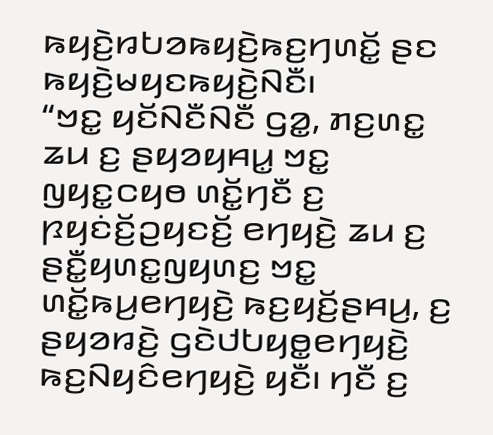ꤒꤟꤢꤧ꤬ꤙꤝꤤꤒꤟꤢꤧ꤬ꤒꤢ꤬ꤚꤛꤢꤩ꤭ ꤔꤢ ꤒꤟꤢꤧ꤬ꤗꤟꤢꤒꤟꤢꤧ꤬ꤡꤢꤪ꤯
“ꤠꤢ꤭ ꤟꤢꤩꤡꤢꤪꤡꤢꤪ ꤞꤤ꤭, ꤊꤢ꤬ꤛꤢ꤭ ꤘꤣ ꤢ꤬ ꤔꤟꤤꤟꤌꤣ꤭ ꤠꤢ꤭ ꤜꤟꤢ꤭ꤍꤟꤥ ꤛꤢꤩ꤭ꤚꤢꤪ ꤢ꤬ ꤐꤟꤢꤦꤢꤩ꤬ꤑꤟꤢꤢꤩ꤬ ꤕꤚꤟꤢꤧ꤬ ꤘꤣ ꤢ꤬ ꤔꤢꤪ꤭ꤟꤛꤢ꤭ꤜꤟꤛꤢ꤬ ꤠꤢ꤭ ꤛꤢꤩ꤭ꤒꤣ꤬ꤕꤚꤟꤢꤧ꤬ ꤒꤢ꤬ꤟꤢꤩ꤬ꤔꤌꤣ꤬, ꤢ꤬ ꤔꤟꤤꤙꤢꤧ꤬ ꤞꤢꤧꤓꤝꤟꤥ꤭ꤕꤚꤟꤢꤧ꤬ ꤒꤢ꤬ꤡꤟꤢꤨꤕꤚꤟꤢꤧ꤬ ꤟꤢꤪ꤯ ꤚꤢꤪ ꤢ꤬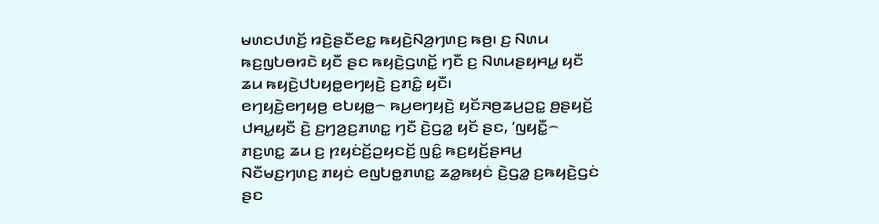ꤗꤛꤢꤓꤛꤢꤩ꤬ ꤙꤢꤧ꤬ꤔꤢꤪꤕꤢ꤭ ꤒꤟꤢꤧ꤬ꤡꤤ꤬ꤚꤛꤢ꤬ ꤒꤥ꤬꤯ ꤢ꤬ ꤡꤛꤣ ꤒꤢ꤬ꤜꤝꤥꤙꤢꤧ ꤟꤢꤪ ꤔꤢ ꤒꤟꤢꤧ꤬ꤞꤛꤢꤩ꤭ ꤚꤢꤪ ꤢ꤬ ꤡꤛꤣꤔꤟꤌꤣ꤭ ꤟꤢꤪ ꤘꤣ ꤒꤟꤢꤧ꤬ꤓꤝꤟꤥ꤭ꤕꤚꤟꤢꤧ꤬ ꤢ꤬ꤊꤢꤨ꤭ ꤟꤢꤪ꤯
ꤕꤚꤟꤢꤧ꤬ꤕꤚꤟꤥ꤬ ꤕꤝꤟꤥ꤭꤮ ꤒꤣ꤬ꤕꤚꤟꤢꤧ꤬ ꤟꤢꤩꤏꤥ꤬ꤘꤣ꤬ꤑꤢ꤭ ꤥ꤬ꤔꤟꤢꤩ꤬ ꤓꤌꤣ꤭ꤟꤢꤪ ꤢꤧ꤬ ꤢ꤬ꤚꤤ꤬ꤢ꤬ꤊꤛꤢ꤭ ꤚꤢꤪ ꤢꤧ꤬ꤞꤤ꤭ ꤟꤢꤩ ꤔꤢ, ‘ꤜꤟꤢꤪ꤭꤮ ꤊꤢ꤬ꤛꤢ꤭ ꤘꤣ ꤢ꤬ ꤐꤟꤢꤦꤢꤩ꤬ꤑꤟꤢꤢꤩ꤬ ꤜꤢꤨ꤭ ꤒꤢ꤬ꤟꤢꤩ꤬ꤔꤌꤣ꤬ ꤡꤢꤪꤗꤢ꤬ꤚꤛꤢ꤬ ꤊꤟꤢꤦ ꤕꤜꤝꤥ꤭ꤊꤛꤢ꤭ ꤘꤤ꤭ꤒꤟꤢꤦ ꤢꤧ꤬ꤞꤤ꤭ ꤢ꤬ꤒꤟꤢꤧ꤬ꤞꤢꤦ ꤔꤢ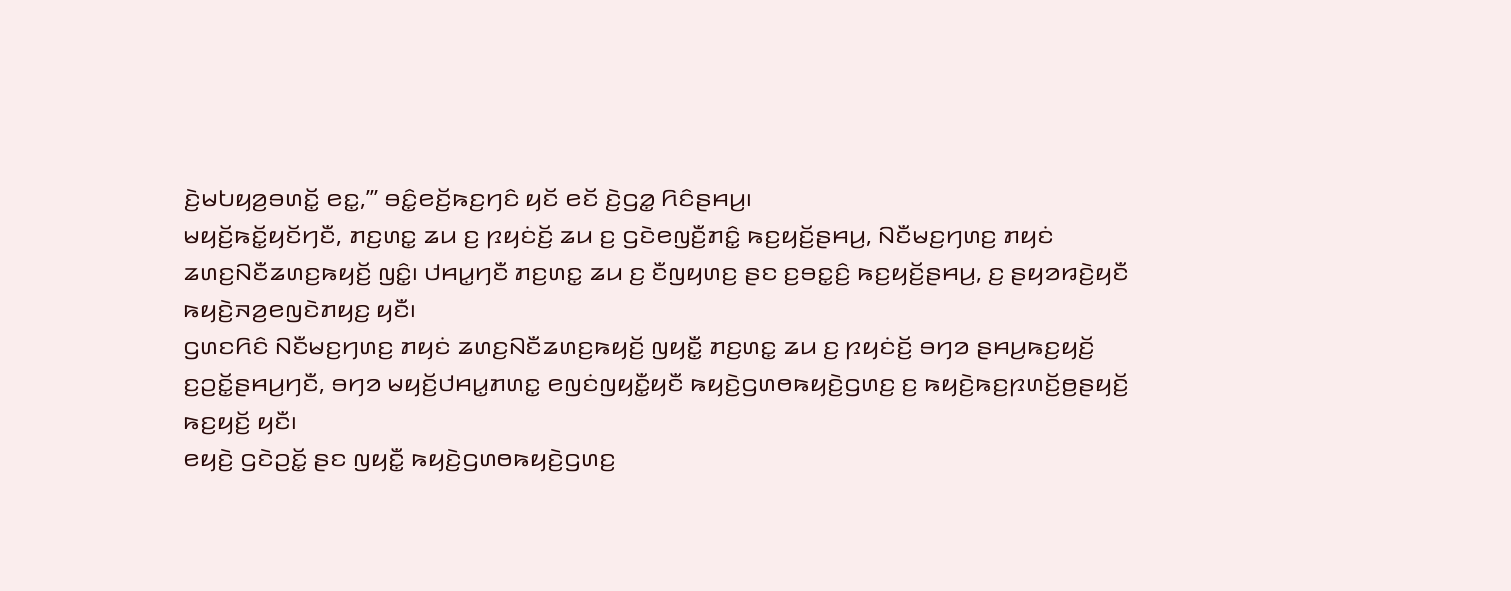ꤢꤧ꤬ꤗꤝꤟꤤ꤬ꤋꤛꤢꤩ꤭ ꤕꤢ꤭,’” ꤋꤢꤨ꤭ꤕꤢꤩ꤬ꤒꤢ꤬ꤚꤢꤨ ꤟꤢꤩ ꤕꤢꤩ ꤢꤧ꤬ꤞꤤ꤭ ꤖꤢꤨꤔꤌꤣ꤬꤯
ꤗꤟꤢꤩ꤬ꤒꤢꤩ꤭ꤟꤢꤩꤚꤢꤪ, ꤊꤢ꤬ꤛꤢ꤭ ꤘꤣ ꤢ꤬ ꤐꤟꤢꤦꤢꤩ꤬ ꤘꤣ ꤢ꤬ ꤞꤢꤧꤕꤜꤢꤪ꤬ꤊꤢꤨ꤭ ꤒꤢ꤬ꤟꤢꤩ꤬ꤔꤌꤣ꤬, ꤡꤢꤪꤗꤢ꤬ꤚꤛꤢ꤬ ꤊꤟꤢꤦ ꤘꤛꤢ꤬ꤡꤢꤪꤘꤛꤢ꤬ꤒꤟꤢꤩ꤬ ꤜꤢꤨ꤭꤯ ꤓꤌꤣ꤭ꤚꤢꤪ ꤊꤢ꤬ꤛꤢ꤭ ꤘꤣ ꤢ꤬ ꤢꤪꤜꤟꤛꤢ꤬ ꤔꤢ ꤢ꤬ꤋꤢ꤭ꤢꤨ꤬ ꤒꤢ꤬ꤟꤢꤩ꤬ꤔꤌꤣ꤬, ꤢ꤬ ꤔꤟꤤꤙꤢꤧ꤬ꤟꤢꤪ ꤒꤟꤢꤧ꤬ꤏꤤ꤬ꤕꤜꤢꤧꤊꤟꤢ꤬ ꤟꤢꤪ꤯
ꤞꤛꤢꤖꤢꤨ ꤡꤢꤪꤗꤢ꤬ꤚꤛꤢ꤬ ꤊꤟꤢꤦ ꤘꤛꤢ꤬ꤡꤢꤪꤘꤛꤢ꤬ꤒꤟꤢꤩ꤬ ꤜꤟꤢꤪ꤭ ꤊꤢ꤬ꤛꤢ꤭ ꤘꤣ ꤢ꤬ ꤐꤟꤢꤦꤢꤩ꤬ ꤋꤚꤤ ꤔꤌꤣ꤬ꤒꤢ꤬ꤟꤢꤩ꤬ ꤢ꤬ꤑꤢꤩ꤭ꤔꤌꤣ꤬ꤚꤢꤪ, ꤋꤚꤤ ꤗꤟꤢꤩ꤬ꤓꤌꤣ꤭ꤊꤛꤢ꤭ ꤕꤜꤢꤦꤜꤟꤢꤪ꤭ꤟꤢꤪ ꤒꤟꤢꤧ꤬ꤞꤛꤥꤒꤟꤢꤧ꤬ꤞꤛꤢ꤬ ꤢ꤬ ꤒꤟꤢꤧ꤬ꤒꤢ꤬ꤐꤛꤢꤩ꤬ꤥ꤬ꤔꤟꤢꤩ꤬ ꤒꤢ꤬ꤟꤢꤩ꤬ ꤟꤢꤪ꤯
ꤕꤟꤢꤧ꤬ ꤞꤢꤧꤑꤢꤩ꤭ ꤔꤢ ꤜꤟꤢꤪ꤭ ꤒꤟꤢꤧ꤬ꤞꤛꤥꤒꤟꤢꤧ꤬ꤞꤛꤢ꤬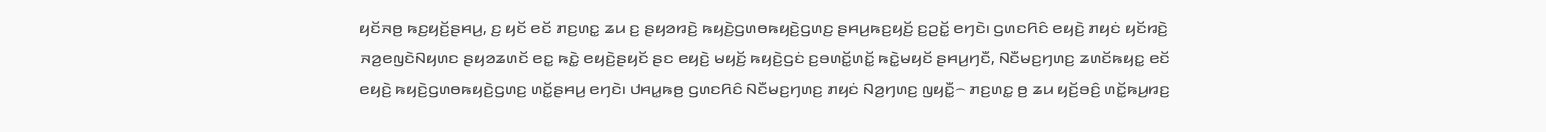ꤟꤢꤩꤏꤥ꤬ ꤒꤢ꤬ꤟꤢꤩ꤬ꤔꤌꤣ꤬, ꤢ꤬ ꤟꤢꤩ ꤕꤢꤩ ꤊꤢ꤬ꤛꤢ꤭ ꤘꤣ ꤢ꤬ ꤔꤟꤤꤙꤢꤧ꤬ ꤒꤟꤢꤧ꤬ꤞꤛꤥꤒꤟꤢꤧ꤬ꤞꤛꤢ꤬ ꤔꤌꤣ꤬ꤒꤢ꤬ꤟꤢꤩ꤬ ꤢ꤬ꤑꤢꤩ꤭ ꤕꤚꤢꤧ꤯ ꤞꤛꤢꤖꤢꤨ ꤕꤟꤢꤧ꤬ ꤊꤟꤢꤦ ꤟꤢꤩꤙꤢꤧ꤬ ꤏꤤ꤬ꤕꤜꤢꤧꤡꤟꤛꤢ ꤔꤟꤤꤘꤛꤢꤩ ꤕꤢ꤭ ꤒꤢꤧ꤭ ꤕꤟꤢꤧ꤬ꤔꤟꤢꤩ ꤔꤢ ꤕꤟꤢꤧ꤬ ꤗꤟꤢꤩ꤬ ꤒꤟꤢꤧ꤬ꤞꤢꤦ ꤢ꤬ꤋꤛꤢꤩ꤭ꤛꤢꤩ꤭ ꤒꤢꤧ꤭ꤗꤟꤢꤩ ꤔꤌꤣ꤬ꤚꤢꤪ, ꤡꤢꤪꤗꤢ꤬ꤚꤛꤢ꤬ ꤘꤛꤢꤩꤒꤟꤢ꤭ ꤕꤢꤩ ꤕꤟꤢꤧ꤬ ꤒꤟꤢꤧ꤬ꤞꤛꤥꤒꤟꤢꤧ꤬ꤞꤛꤢ꤬ ꤛꤢꤩ꤭ꤔꤌꤣ꤬ ꤕꤚꤢꤧ꤯ ꤓꤌꤣ꤭ꤒꤥ꤬ ꤞꤛꤢꤖꤢꤨ ꤡꤢꤪꤗꤢ꤬ꤚꤛꤢ꤬ ꤊꤟꤢꤦ ꤡꤤ꤬ꤚꤛꤢ꤬ ꤜꤟꤢꤪ꤭꤮ ꤊꤢ꤬ꤛꤢ꤭ ꤥ꤬ ꤘꤣ ꤟꤢꤩ꤬ꤋꤢꤨ꤬ ꤛꤢꤩ꤭ꤒꤣ꤬ꤙꤢ꤬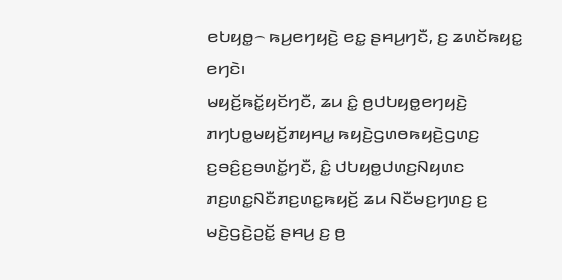ꤕꤝꤟꤥ꤭꤮ ꤒꤣ꤬ꤕꤚꤟꤢꤧ꤬ ꤕꤢ꤭ ꤔꤌꤣ꤬ꤚꤢꤪ, ꤢ꤬ ꤘꤛꤢꤩꤒꤟꤢ꤭ ꤕꤚꤢꤧ꤯
ꤗꤟꤢꤩ꤬ꤒꤢꤩ꤭ꤟꤢꤩꤚꤢꤪ, ꤘꤣ ꤢꤨ꤭ ꤥ꤬ꤓꤝꤟꤥ꤭ꤕꤚꤟꤢꤧ꤬ ꤊꤚꤝꤥ꤭ꤗꤟꤢꤩ꤬ꤊꤟꤌꤣ꤭ ꤒꤟꤢꤧ꤬ꤞꤛꤥꤒꤟꤢꤧ꤬ꤞꤛꤢ꤬ ꤢ꤬ꤋꤢꤨ꤬ꤢ꤬ꤋꤛꤢꤩ꤭ꤚꤢꤪ, ꤢꤨ꤭ ꤓꤝꤟꤥ꤭ꤓꤛꤢ꤬ꤡꤟꤛꤢ ꤊꤢ꤬ꤛꤢ꤭ꤡꤢꤪꤊꤢ꤬ꤛꤢ꤭ꤒꤟꤢꤩ꤬ ꤘꤣ ꤡꤢꤪꤗꤢ꤬ꤚꤛꤢ꤬ ꤢ꤬ ꤗꤢꤧ꤬ꤞꤢꤧ꤬ꤑꤢꤩ꤭ ꤔꤌꤣ꤬ ꤢ꤬ ꤥ꤬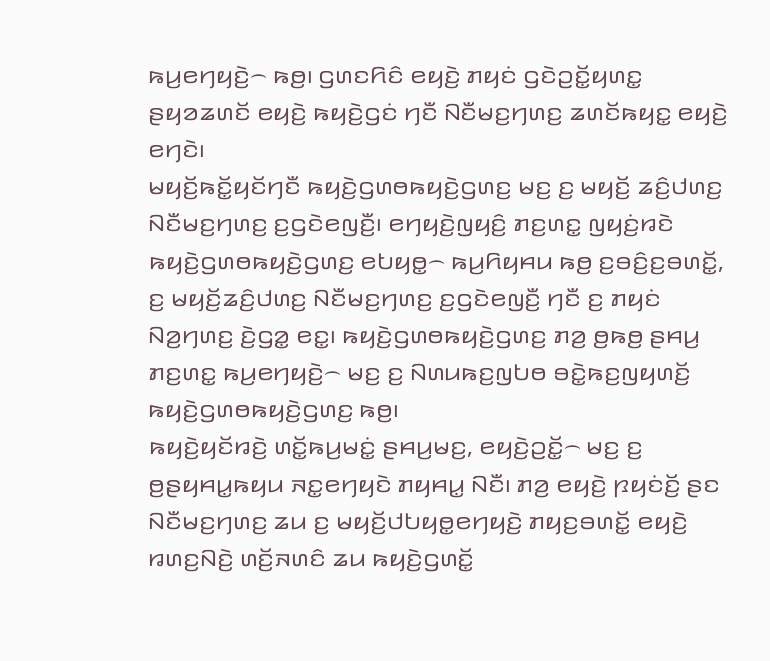ꤒꤣ꤬ꤕꤚꤟꤢꤧ꤬꤮ ꤒꤥ꤬꤯ ꤞꤛꤢꤖꤢꤨ ꤕꤟꤢꤧ꤬ ꤊꤟꤢꤦ ꤞꤢꤧꤑꤢꤩ꤭ꤟꤛꤢ꤭ ꤔꤟꤤꤘꤛꤢꤩ ꤕꤟꤢꤧ꤬ ꤒꤟꤢꤧ꤬ꤞꤢꤦ ꤚꤢꤪ ꤡꤢꤪꤗꤢ꤬ꤚꤛꤢ꤬ ꤘꤛꤢꤩꤒꤟꤢ꤭ ꤕꤟꤢꤧ꤬ ꤕꤚꤢꤧ꤯
ꤗꤟꤢꤩ꤬ꤒꤢꤩ꤭ꤟꤢꤩꤚꤢꤪ ꤒꤟꤢꤧ꤬ꤞꤛꤥꤒꤟꤢꤧ꤬ꤞꤛꤢ꤬ ꤗꤢ꤬ ꤢ꤬ ꤗꤟꤢꤩ꤬ ꤘꤢꤨ꤬ꤓꤛꤢ꤬ ꤡꤢꤪꤗꤢ꤬ꤚꤛꤢ꤬ ꤢ꤬ꤞꤢꤧꤕꤜꤢꤪ꤬꤯ ꤕꤚꤟꤢꤧ꤬ꤜꤟꤢꤨ꤬ ꤊꤢ꤬ꤛꤢ꤭ ꤜꤟꤢꤦ꤬ꤙꤢꤧ ꤒꤟꤢꤧ꤬ꤞꤛꤥꤒꤟꤢꤧ꤬ꤞꤛꤢ꤬ ꤕꤝꤟꤥ꤭꤮ ꤒꤣ꤬ꤖꤟꤌꤣ ꤒꤥ꤬ ꤢ꤬ꤋꤢꤨ꤬ꤢ꤬ꤋꤛꤢꤩ꤭, ꤢ꤬ ꤗꤟꤢꤩ꤬ꤘꤢꤨ꤬ꤓꤛꤢ꤬ ꤡꤢꤪꤗꤢ꤬ꤚꤛꤢ꤬ ꤢ꤬ꤞꤢꤧꤕꤜꤢꤪ꤬ ꤚꤢꤪ ꤢ꤬ ꤊꤟꤢꤦ ꤡꤤ꤬ꤚꤛꤢ꤬ ꤢꤧ꤬ꤞꤤ꤭ ꤕꤢ꤭꤯ ꤒꤟꤢꤧ꤬ꤞꤛꤥꤒꤟꤢꤧ꤬ꤞꤛꤢ꤬ ꤊꤤ꤬ ꤥ꤬ꤒꤥ꤬ ꤔꤌꤣ꤬ ꤊꤢ꤬ꤛꤢ꤭ ꤒꤣ꤬ꤕꤚꤟꤢꤧ꤬꤮ ꤗꤢ꤬ ꤢ꤬ ꤡꤛꤣꤒꤢ꤬ꤜꤝꤥ ꤋꤢꤧ꤭ꤒꤢ꤬ꤜꤟꤛꤢꤩ꤬ ꤒꤟꤢꤧ꤬ꤞꤛꤥꤒꤟꤢꤧ꤬ꤞꤛꤢ꤬ ꤒꤥ꤬꤯
ꤒꤟꤢꤧ꤬ꤟꤢꤩꤙꤢꤧ꤬ ꤛꤢꤩ꤭ꤒꤣ꤬ꤗꤢꤦ꤭ ꤔꤌꤣ꤬ꤗꤢ꤬, ꤕꤟꤢꤧ꤬ꤑꤢꤩ꤭꤮ ꤗꤢ꤬ ꤢ꤬ ꤥ꤬ꤔꤟꤌꤣ꤭ꤒꤟꤣ ꤏꤢ꤭ꤕꤚꤟꤢꤧ ꤊꤟꤌꤣ꤭ ꤡꤢꤪ꤯ ꤊꤤ꤬ ꤕꤟꤢꤧ꤬ ꤐꤟꤢꤦꤢꤩ꤬ ꤔꤢ ꤡꤢꤪꤗꤢ꤬ꤚꤛꤢ꤬ ꤘꤣ ꤢ꤬ ꤗꤟꤢꤩ꤬ꤓꤝꤟꤥ꤭ꤕꤚꤟꤢꤧ꤬ ꤊꤟꤢ꤬ꤋꤛꤢꤩ꤭ ꤕꤟꤢꤧ꤬ ꤙꤛꤢ꤬ꤡꤢꤧ꤬ ꤛꤢꤩ꤬ꤏꤛꤢꤨ ꤘꤣ ꤒꤟꤢꤧ꤬ꤞꤛꤢꤩ꤭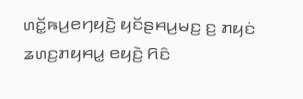ꤛꤢꤩ꤭ꤒꤣ꤬ꤕꤚꤟꤢꤧ꤬ ꤟꤢꤩꤔꤌꤣ꤬ꤗꤢ꤬ ꤢ꤬ ꤊꤟꤢꤦ ꤘꤛꤢ꤬ꤊꤟꤌꤣ꤭ ꤕꤟꤢꤧ꤬ ꤖꤢꤨ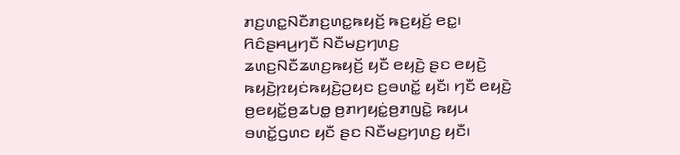ꤊꤢ꤬ꤛꤢ꤭ꤡꤢꤪꤊꤢ꤬ꤛꤢ꤭ꤒꤟꤢꤩ꤬ ꤒꤢ꤬ꤟꤢꤩ꤬ ꤕꤢ꤭꤯
ꤖꤢꤨꤔꤌꤣ꤬ꤚꤢꤪ ꤡꤢꤪꤗꤢ꤬ꤚꤛꤢ꤬ ꤘꤛꤢ꤬ꤡꤢꤪꤘꤛꤢ꤬ꤒꤟꤢꤩ꤬ ꤟꤢꤪ ꤕꤟꤢꤧ꤬ ꤔꤢ ꤕꤟꤢꤧ꤬ ꤒꤟꤢꤧ꤬ꤐꤟꤢꤦꤒꤟꤢꤧ꤬ꤑꤟꤢ ꤢ꤬ꤋꤛꤢꤩ꤭ ꤟꤢꤪ꤯ ꤚꤢꤪ ꤕꤟꤢꤧ꤬ ꤥ꤬ꤕꤟꤢꤩ꤭ꤥ꤬ꤘꤝꤥ꤭ ꤥ꤬ꤊꤚꤟꤢꤦ꤭ꤥ꤬ꤊꤜꤢꤧ꤭ ꤒꤟꤣ ꤋꤛꤢꤩ꤭ꤞꤛꤢ ꤟꤢꤪ ꤔꤢ ꤡꤢꤪꤗꤢ꤬ꤚꤛꤢ꤬ ꤟꤢꤪ꤯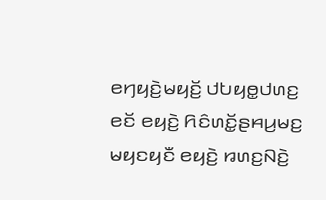ꤕꤚꤟꤢꤧ꤬ꤗꤟꤢꤩ꤬ ꤓꤝꤟꤥ꤭ꤓꤛꤢ꤬ ꤕꤢꤩ ꤕꤟꤢꤧ꤬ ꤖꤢꤨꤛꤢꤩ꤭ꤔꤌꤣ꤬ꤗꤢ꤬ ꤗꤟꤢꤟꤢꤪ ꤕꤟꤢꤧ꤬ ꤙꤛꤢ꤬ꤡꤢꤧ꤬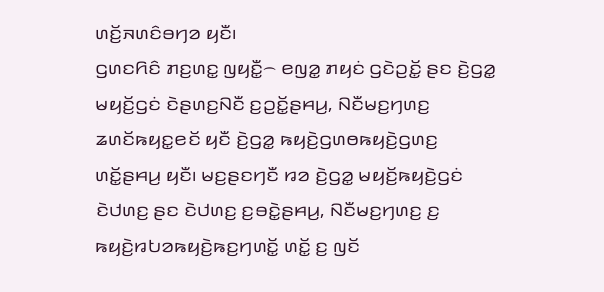ꤛꤢꤩ꤬ꤏꤛꤢꤨꤋꤚꤤ ꤟꤢꤪ꤯
ꤞꤛꤢꤖꤢꤨ ꤊꤢ꤬ꤛꤢ꤭ ꤜꤟꤢꤪ꤭꤮ ꤕꤜꤤ꤭ ꤊꤟꤢꤦ ꤞꤢꤧꤑꤢꤩ꤭ ꤔꤢ ꤢꤧ꤬ꤞꤤ꤭ ꤗꤟꤢꤩ꤬ꤞꤢꤦ ꤢꤧꤔꤛꤢ꤬ꤡꤢꤪ ꤢ꤬ꤑꤢꤩ꤭ꤔꤌꤣ꤬, ꤡꤢꤪꤗꤢ꤬ꤚꤛꤢ꤬ ꤘꤛꤢꤩꤒꤟꤢ꤭ꤕꤢꤩ ꤟꤢꤪ ꤢꤧ꤬ꤞꤤ꤭ ꤒꤟꤢꤧ꤬ꤞꤛꤥꤒꤟꤢꤧ꤬ꤞꤛꤢ꤬ ꤛꤢꤩ꤭ꤔꤌꤣ꤬ ꤟꤢꤪ꤯ ꤗꤢ꤬ꤔꤢꤚꤢꤪ ꤙꤤ ꤢꤧ꤬ꤞꤤ꤭ ꤗꤟꤢꤩ꤬ꤒꤟꤢꤧ꤬ꤞꤢꤦ ꤢꤧꤓꤛꤢ꤬ ꤔꤢ ꤢꤧꤓꤛꤢ꤬ ꤢ꤬ꤋꤢꤧ꤭ꤔꤌꤣ꤬, ꤡꤢꤪꤗꤢ꤬ꤚꤛꤢ꤬ ꤢ꤬ ꤒꤟꤢꤧ꤬ꤙꤝꤤꤒꤟꤢꤧ꤬ꤒꤢ꤬ꤚꤛꤢꤩ꤭ ꤛꤢꤩ꤭ ꤢ꤬ ꤜꤢꤩ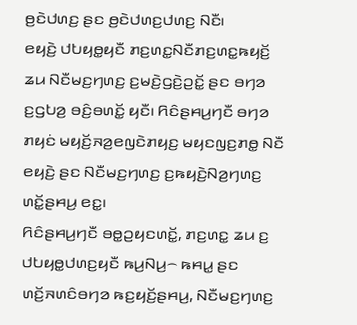ꤥ꤬ꤢꤧꤓꤛꤢ꤬ ꤔꤢ ꤥ꤬ꤢꤧꤓꤛꤢ꤬ꤓꤛꤢ꤬ ꤡꤢꤪ꤯
ꤕꤟꤢꤧ꤬ ꤓꤝꤟꤥ꤭ꤟꤢꤪ ꤊꤢ꤬ꤛꤢ꤭ꤡꤢꤪꤊꤢ꤬ꤛꤢ꤭ꤒꤟꤢꤩ꤬ ꤘꤣ ꤡꤢꤪꤗꤢ꤬ꤚꤛꤢ꤬ ꤢ꤬ꤗꤢꤧ꤬ꤞꤢꤧ꤬ꤑꤢꤩ꤭ ꤔꤢ ꤋꤚꤤ ꤢ꤬ꤞꤝꤤ꤬ ꤋꤢꤨ꤬ꤋꤛꤢꤩ꤭ ꤟꤢꤪ꤯ ꤖꤢꤨꤔꤌꤣ꤬ꤚꤢꤪ ꤋꤚꤤ ꤊꤟꤢꤦ ꤗꤟꤢꤩ꤬ꤏꤤ꤬ꤕꤜꤢꤧꤊꤟꤢ꤬ ꤗꤟꤢꤜꤢ꤬ꤊꤥ꤭ ꤡꤢꤪ ꤕꤟꤢꤧ꤬ ꤔꤢ ꤡꤢꤪꤗꤢ꤬ꤚꤛꤢ꤬ ꤢ꤬ꤒꤟꤢꤧ꤬ꤡꤤ꤬ꤚꤛꤢ꤬ ꤛꤢꤩ꤭ꤔꤌꤣ꤬ ꤕꤢ꤭꤯
ꤖꤢꤨꤔꤌꤣ꤬ꤚꤢꤪ ꤋꤥ꤭ꤑꤟꤢꤛꤢꤩ꤭, ꤊꤢ꤬ꤛꤢ꤭ ꤘꤣ ꤢ꤬ ꤓꤝꤟꤥ꤭ꤓꤛꤢ꤬ꤟꤢꤪ ꤒꤣ꤬ꤡꤣ꤬꤮ ꤒꤌꤣ꤭ ꤔꤢ ꤛꤢꤩ꤬ꤏꤛꤢꤨꤋꤚꤤ ꤒꤢ꤬ꤟꤢꤩ꤬ꤔꤌꤣ꤬, ꤡꤢꤪꤗꤢ꤬ꤚꤛꤢ꤬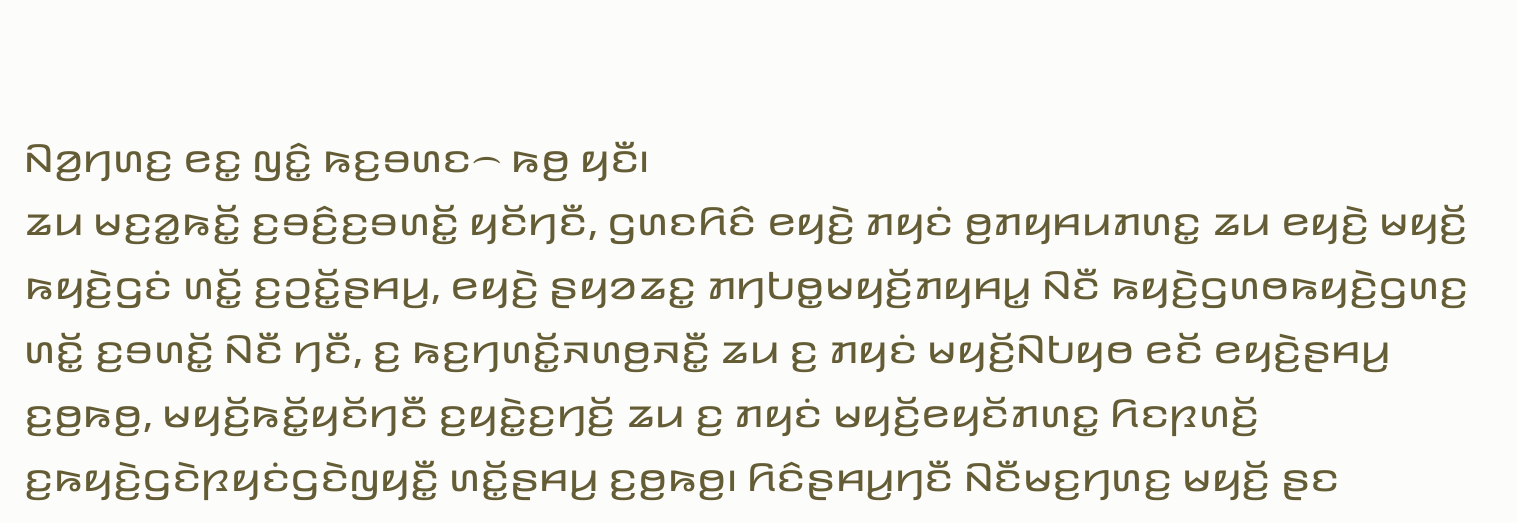ꤡꤤ꤬ꤚꤛꤢ꤬ ꤕꤢ꤭ ꤜꤢꤨ꤭ ꤒꤢ꤬ꤋꤛꤢ꤮ ꤒꤥ꤬ ꤟꤢꤪ꤯
ꤘꤣ ꤗꤢ꤬ꤤ꤭ꤒꤢꤩ꤭ ꤢ꤬ꤋꤢꤨ꤬ꤢ꤬ꤋꤛꤢꤩ꤭ ꤟꤢꤩꤚꤢꤪ, ꤞꤛꤢꤖꤢꤨ ꤕꤟꤢꤧ꤬ ꤊꤟꤢꤦ ꤥ꤬ꤊꤟꤌꤣꤊꤛꤢ꤭ ꤘꤣ ꤕꤟꤢꤧ꤬ ꤗꤟꤢꤩ꤬ ꤒꤟꤢꤧ꤬ꤞꤢꤦ ꤛꤢꤩ꤭ ꤢ꤬ꤑꤢꤩ꤭ꤔꤌꤣ꤬, ꤕꤟꤢꤧ꤬ ꤔꤟꤤꤘꤢ꤭ ꤊꤚꤝꤥ꤭ꤗꤟꤢꤩ꤬ꤊꤟꤌꤣ꤭ ꤡꤢꤪ ꤒꤟꤢꤧ꤬ꤞꤛꤥꤒꤟꤢꤧ꤬ꤞꤛꤢ꤬ ꤛꤢꤩ꤭ ꤢ꤬ꤋꤛꤢꤩ꤭ ꤡꤢꤪ ꤚꤢꤪ, ꤢ꤬ ꤒꤢ꤬ꤚꤛꤢꤩ꤭ꤏꤛꤥ꤬ꤏꤢꤪ꤭ ꤘꤣ ꤢ꤬ ꤊꤟꤢꤦ ꤗꤟꤢꤩ꤬ꤡꤝꤟꤥ ꤕꤢꤩ ꤕꤟꤢꤧ꤬ꤔꤌꤣ꤬ ꤢ꤬ꤥ꤬ꤒꤥ꤬, ꤗꤟꤢꤩ꤬ꤒꤢꤩ꤭ꤟꤢꤩꤚꤢꤪ ꤢ꤬ꤟꤢꤧ꤭ꤢ꤬ꤚꤢꤩ꤬ ꤘꤣ ꤢ꤬ ꤊꤟꤢꤦ ꤗꤟꤢꤩ꤬ꤕꤟꤢꤩꤊꤛꤢ꤭ ꤖꤢꤐꤛꤢꤩ꤬ ꤢ꤬ꤒꤟꤢꤧ꤬ꤞꤢꤧꤐꤟꤢꤦꤞꤢꤧꤜꤟꤢꤪ꤭ ꤛꤢꤩ꤭ꤔꤌꤣ꤬ ꤢ꤬ꤥ꤬ꤒꤥ꤬꤯ ꤖꤢꤨꤔꤌꤣ꤬ꤚꤢꤪ ꤡꤢꤪꤗꤢ꤬ꤚꤛꤢ꤬ ꤗꤟꤢꤩ꤬ ꤔꤢ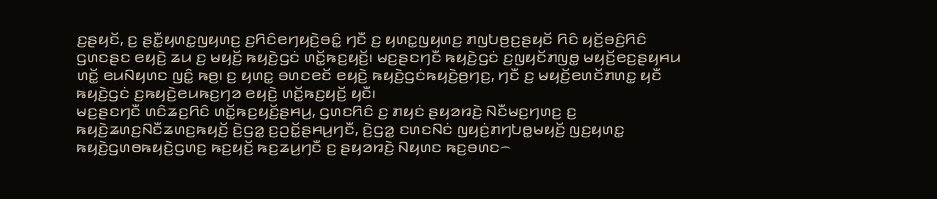ꤢ꤬ꤔꤟꤢꤩ, ꤢ꤬ ꤔꤢꤪ꤭ꤟꤛꤢ꤭ꤜꤟꤛꤢ꤬ ꤢ꤬ꤖꤢꤨꤕꤚꤟꤢꤧ꤬ꤋꤢꤨ꤭ ꤚꤢꤪ ꤢ꤬ ꤟꤛꤢ꤭ꤜꤟꤛꤢ꤬ ꤊꤜꤝꤥ꤬ꤢ꤬ꤔꤟꤢꤩ ꤖꤢꤨ ꤟꤢꤩ꤬ꤋꤢꤨ꤬ꤖꤢꤨ ꤞꤛꤢꤔꤢ ꤕꤟꤢꤧ꤬ ꤘꤣ ꤢ꤬ ꤗꤟꤢꤩ꤬ ꤒꤟꤢꤧ꤬ꤞꤢꤦ ꤛꤢꤩ꤭ꤒꤢ꤬ꤟꤢꤩ꤬꤯ ꤗꤢ꤬ꤔꤢꤚꤢꤪ ꤒꤟꤢꤧ꤬ꤞꤢꤦ ꤢ꤬ꤜꤟꤢꤩꤊꤜꤥ꤭ ꤗꤟꤢꤩ꤬ꤕꤢ꤬ꤔꤟꤌꤣ ꤛꤢꤩ꤭ ꤕꤣꤡꤟꤛꤢ ꤜꤢꤨ꤭ ꤒꤥ꤬꤯ ꤢ꤬ ꤟꤛꤢ꤭ ꤋꤛꤢꤕꤢꤩ ꤕꤟꤢꤧ꤬ ꤒꤟꤢꤧ꤬ꤞꤢꤦꤒꤟꤢꤧ꤬ꤥ꤬ꤚꤢ꤬, ꤚꤢꤪ ꤢ꤬ ꤗꤟꤢꤩ꤬ꤕꤛꤢꤩꤊꤛꤢ꤭ ꤟꤢꤪ ꤒꤟꤢꤧ꤬ꤞꤢꤦ ꤢ꤬ꤒꤟꤢꤧ꤬ꤕꤣꤒꤢ꤬ꤚꤤ ꤕꤟꤢꤧ꤬ ꤛꤢꤩ꤭ꤒꤢ꤬ꤟꤢꤩ꤬ ꤟꤢꤪ꤯
ꤗꤢ꤬ꤔꤢꤚꤢꤪ ꤛꤢꤨꤘꤢ꤬ꤖꤢꤨ ꤛꤢꤩ꤭ꤒꤢ꤬ꤟꤢꤩ꤬ꤔꤌꤣ꤬, ꤞꤛꤢꤖꤢꤨ ꤢ꤬ ꤊꤟꤢꤦ ꤔꤟꤤꤙꤢꤧ꤬ ꤡꤢꤪꤗꤢ꤬ꤚꤛꤢ꤬ ꤢ꤬ ꤒꤟꤢꤧ꤬ꤘꤛꤢ꤬ꤡꤢꤪꤘꤛꤢ꤬ꤒꤟꤢꤩ꤬ ꤢꤧ꤬ꤞꤤ꤭ ꤢ꤬ꤑꤢꤩ꤭ꤔꤌꤣ꤬ꤚꤢꤪ, ꤢꤧ꤬ꤞꤤ꤭ ꤢꤛꤢꤡꤢꤦ ꤜꤟꤢꤦ꤬ꤊꤚꤝꤥ꤭ꤗꤟꤢꤩ꤬ ꤜꤢ꤬ꤟꤛꤢ꤭ ꤒꤟꤢꤧ꤬ꤞꤛꤥꤒꤟꤢꤧ꤬ꤞꤛꤢ꤬ ꤒꤢ꤬ꤟꤢꤩ꤬ ꤒꤢ꤬ꤘꤣ꤬ꤚꤢꤪ ꤢ꤬ ꤔꤟꤤꤙꤢꤧ꤬ ꤡꤟꤛꤢ ꤒꤢ꤬ꤋꤛꤢ꤮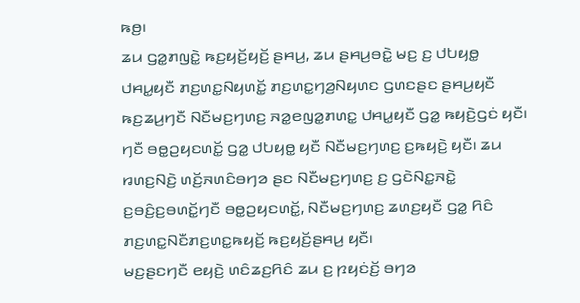ꤒꤥ꤬꤯
ꤘꤣ ꤞꤤ꤭ꤊꤜꤢꤧ꤭ ꤒꤢ꤬ꤟꤢꤩ꤬ꤟꤢꤩ꤬ ꤔꤌꤣ꤬, ꤘꤣ ꤔꤌꤣ꤬ꤋꤢꤧ꤭ ꤗꤢ꤬ ꤢ꤬ ꤓꤝꤟꤥ꤭ ꤓꤌꤣ꤭ꤟꤢꤪ ꤊꤢ꤬ꤛꤢ꤭ꤡꤟꤛꤢꤩ꤭ ꤊꤢ꤬ꤛꤢ꤭ꤚꤤ꤬ꤡꤟꤛꤢ ꤞꤛꤢꤔꤢ ꤔꤌꤣ꤬ꤟꤢꤪ ꤒꤢ꤬ꤘꤣ꤬ꤚꤢꤪ ꤡꤢꤪꤗꤢ꤬ꤚꤛꤢ꤬ ꤏꤤ꤭ꤕꤜꤤ꤭ꤊꤛꤢ꤭ ꤓꤌꤣ꤭ꤟꤢꤪ ꤞꤤ꤭ ꤒꤟꤢꤧ꤬ꤞꤢꤦ ꤟꤢꤪ꤯ ꤚꤢꤪ ꤋꤥ꤭ꤑꤟꤢꤛꤢꤩ꤭ ꤞꤤ꤭ ꤓꤝꤟꤥ꤭ ꤟꤢꤪ ꤡꤢꤪꤗꤢ꤬ꤚꤛꤢ꤬ ꤢ꤬ꤒꤟꤢꤧ꤬ ꤟꤢꤪ꤯ ꤘꤣ ꤙꤛꤢ꤬ꤡꤢꤧ꤬ ꤛꤢꤩ꤬ꤏꤛꤢꤨꤋꤚꤤ ꤔꤢ ꤡꤢꤪꤗꤢ꤬ꤚꤛꤢ꤬ ꤢ꤬ ꤞꤢꤧꤡꤢ꤭ꤏꤢꤧ꤭ ꤢ꤬ꤋꤢꤨ꤬ꤢ꤬ꤋꤛꤢꤩ꤭ꤚꤢꤪ ꤋꤥ꤭ꤑꤟꤢꤛꤢꤩ꤭, ꤡꤢꤪꤗꤢ꤬ꤚꤛꤢ꤬ ꤘꤛꤢ꤬ꤟꤢꤪ ꤞꤤ꤭ ꤖꤢꤨ ꤊꤢ꤬ꤛꤢ꤭ꤡꤢꤪꤊꤢ꤬ꤛꤢ꤭ꤒꤟꤢꤩ꤬ ꤒꤢ꤬ꤟꤢꤩ꤬ꤔꤌꤣ꤬ ꤟꤢꤪ꤯
ꤗꤢ꤬ꤔꤢꤚꤢꤪ ꤕꤟꤢꤧ꤬ ꤛꤢꤨꤘꤢ꤬ꤖꤢꤨ ꤘꤣ ꤢ꤬ ꤐꤟꤢꤦꤢꤩ꤬ ꤋꤚꤤ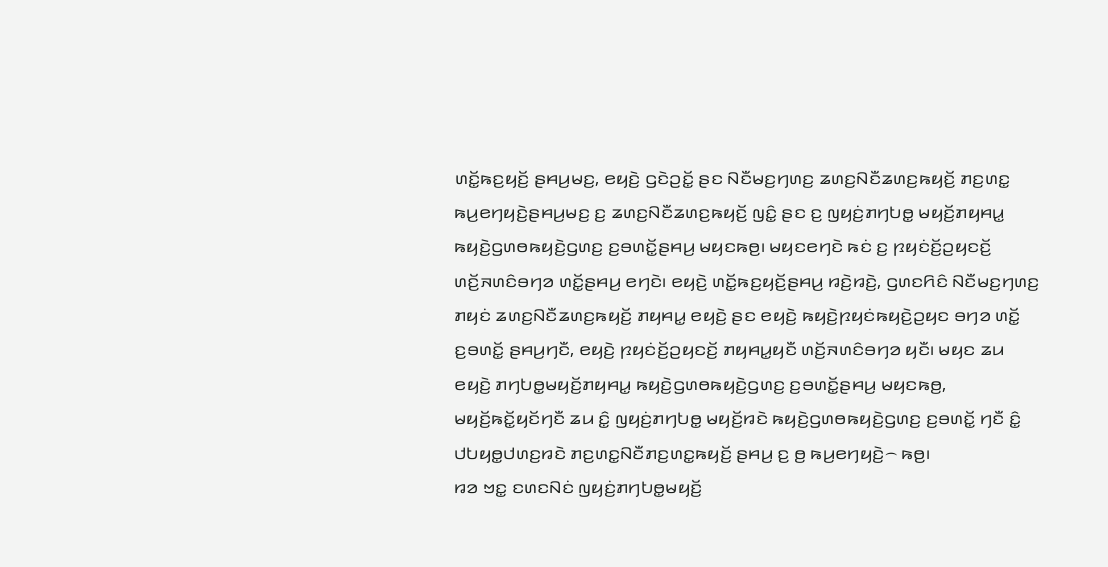ꤛꤢꤩ꤭ꤒꤢ꤬ꤟꤢꤩ꤬ ꤔꤌꤣ꤬ꤗꤢ꤬, ꤕꤟꤢꤧ꤬ ꤞꤢꤧꤑꤢꤩ꤭ ꤔꤢ ꤡꤢꤪꤗꤢ꤬ꤚꤛꤢ꤬ ꤘꤛꤢ꤬ꤡꤢꤪꤘꤛꤢ꤬ꤒꤟꤢꤩ꤬ ꤊꤢ꤬ꤛꤢ꤭ ꤒꤣ꤬ꤕꤚꤟꤢꤧ꤬ꤔꤌꤣ꤬ꤗꤢ꤬ ꤢ꤬ ꤘꤛꤢ꤬ꤡꤢꤪꤘꤛꤢ꤬ꤒꤟꤢꤩ꤬ ꤜꤢꤨ꤭ ꤔꤢ ꤢ꤬ ꤜꤟꤢꤦ꤬ꤊꤚꤝꤥ꤭ ꤗꤟꤢꤩ꤬ꤊꤟꤌꤣ꤭ ꤒꤟꤢꤧ꤬ꤞꤛꤥꤒꤟꤢꤧ꤬ꤞꤛꤢ꤬ ꤢ꤬ꤋꤛꤢꤩ꤭ꤔꤌꤣ꤬ ꤗꤟꤢꤒꤥ꤬꤯ ꤗꤟꤢꤕꤚꤢꤧ ꤒꤢꤦ ꤢ꤬ ꤐꤟꤢꤦꤢꤩ꤬ꤑꤟꤢꤢꤩ꤬ ꤛꤢꤩ꤬ꤏꤛꤢꤨꤋꤚꤤ ꤛꤢꤩ꤭ꤔꤌꤣ꤬ ꤕꤚꤢꤧ꤯ ꤕꤟꤢꤧ꤬ ꤛꤢꤩ꤭ꤒꤢ꤬ꤟꤢꤩ꤬ꤔꤌꤣ꤬ ꤙꤢꤧ꤬ꤙꤢꤧ꤬, ꤞꤛꤢꤖꤢꤨ ꤡꤢꤪꤗꤢ꤬ꤚꤛꤢ꤬ ꤊꤟꤢꤦ ꤘꤛꤢ꤬ꤡꤢꤪꤘꤛꤢ꤬ꤒꤟꤢꤩ꤬ ꤊꤟꤌꤣ꤭ ꤕꤟꤢꤧ꤬ ꤔꤢ ꤕꤟꤢꤧ꤬ ꤒꤟꤢꤧ꤬ꤐꤟꤢꤦꤒꤟꤢꤧ꤬ꤑꤟꤢ ꤋꤚꤤ ꤛꤢꤩ꤭ ꤢ꤬ꤋꤛꤢꤩ꤭ ꤔꤌꤣ꤬ꤚꤢꤪ, ꤕꤟꤢꤧ꤬ ꤐꤟꤢꤦꤢꤩ꤬ꤑꤟꤢꤢꤩ꤬ ꤊꤟꤌꤣ꤭ꤟꤢꤪ ꤛꤢꤩ꤬ꤏꤛꤢꤨꤋꤚꤤ ꤟꤢꤪ꤯ ꤗꤟꤢ ꤘꤣ ꤕꤟꤢꤧ꤬ ꤊꤚꤝꤥ꤭ꤗꤟꤢꤩ꤬ꤊꤟꤌꤣ꤭ ꤒꤟꤢꤧ꤬ꤞꤛꤥꤒꤟꤢꤧ꤬ꤞꤛꤢ꤬ ꤢ꤬ꤋꤛꤢꤩ꤭ꤔꤌꤣ꤬ ꤗꤟꤢꤒꤥ꤬, ꤗꤟꤢꤩ꤬ꤒꤢꤩ꤭ꤟꤢꤩꤚꤢꤪ ꤘꤣ ꤢꤨ꤭ ꤜꤟꤢꤦ꤬ꤊꤚꤝꤥ꤭ ꤗꤟꤢꤩ꤬ꤙꤢꤧ ꤒꤟꤢꤧ꤬ꤞꤛꤥꤒꤟꤢꤧ꤬ꤞꤛꤢ꤬ ꤢ꤬ꤋꤛꤢꤩ꤭ ꤚꤢꤪ ꤢꤨ꤭ ꤓꤝꤟꤥ꤭ꤓꤛꤢ꤬ꤙꤢꤧ ꤊꤢ꤬ꤛꤢ꤭ꤡꤢꤪꤊꤢ꤬ꤛꤢ꤭ꤒꤟꤢꤩ꤬ ꤔꤌꤣ꤬ ꤢ꤬ ꤥ꤬ ꤒꤣ꤬ꤕꤚꤟꤢꤧ꤬꤮ ꤒꤥ꤬꤯
ꤙꤤ ꤠꤢ꤭ ꤢꤛꤢꤡꤢꤦ ꤜꤟꤢꤦ꤬ꤊꤚꤝꤥ꤭ꤗꤟꤢꤩ꤬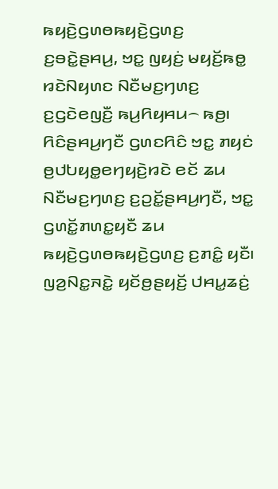ꤒꤟꤢꤧ꤬ꤞꤛꤥꤒꤟꤢꤧ꤬ꤞꤛꤢ꤬ ꤢ꤬ꤋꤢꤧ꤭ꤔꤌꤣ꤬, ꤠꤢ꤭ ꤜꤟꤢꤦ꤬ ꤗꤟꤢꤩ꤬ꤒꤥ꤭ ꤙꤢꤧꤡꤟꤛꤢ ꤡꤢꤪꤗꤢ꤬ꤚꤛꤢ꤬ ꤢ꤬ꤞꤢꤧꤕꤜꤢꤪ꤬ ꤒꤣ꤬ꤖꤟꤌꤣ꤮ ꤒꤥ꤬꤯ ꤖꤢꤨꤔꤌꤣ꤬ꤚꤢꤪ ꤞꤛꤢꤖꤢꤨ ꤠꤢ꤭ ꤊꤟꤢꤦ ꤥ꤬ꤓꤝꤟꤥ꤭ꤕꤚꤟꤢꤧ꤬ꤙꤢꤧ ꤕꤢꤩ ꤘꤣ ꤡꤢꤪꤗꤢ꤬ꤚꤛꤢ꤬ ꤢ꤬ꤑꤢꤩ꤭ꤔꤌꤣ꤬ꤚꤢꤪ, ꤠꤢ꤭ ꤞꤛꤢꤩ꤭ꤊꤛꤢ꤭ꤟꤢꤪ ꤘꤣ ꤒꤟꤢꤧ꤬ꤞꤛꤥꤒꤟꤢꤧ꤬ꤞꤛꤢ꤬ ꤢ꤬ꤊꤢꤨ꤭ ꤟꤢꤪ꤯
ꤜꤤ꤬ꤡꤢ꤭ꤏꤢꤧ꤭ ꤟꤢꤩꤥ꤬ꤔꤟꤢꤩ꤬ ꤓꤌꤣ꤭ꤘꤢꤦ꤬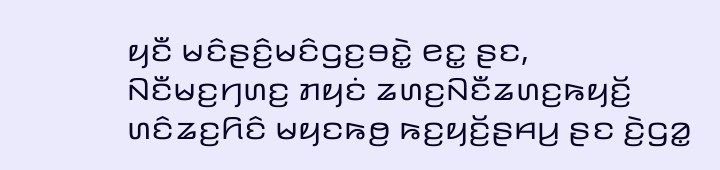ꤟꤢꤪ ꤗꤢꤨꤔꤢꤨ꤬ꤗꤢꤨꤞꤢ꤬ꤋꤢꤧ꤭ ꤕꤢ꤭ ꤔꤢ, ꤡꤢꤪꤗꤢ꤬ꤚꤛꤢ꤬ ꤊꤟꤢꤦ ꤘꤛꤢ꤬ꤡꤢꤪꤘꤛꤢ꤬ꤒꤟꤢꤩ꤬ ꤛꤢꤨꤘꤢ꤬ꤖꤢꤨ ꤗꤟꤢꤒꤥ꤬ ꤒꤢ꤬ꤟꤢꤩ꤬ꤔꤌꤣ꤬ ꤔꤢ ꤢꤧ꤬ꤞꤤ꤭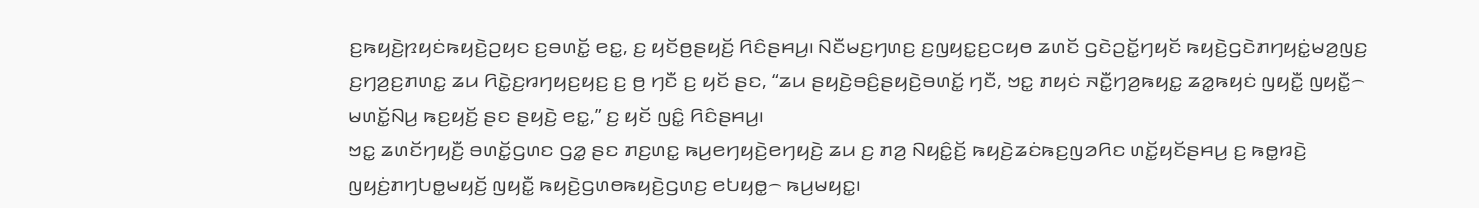ꤢ꤬ꤒꤟꤢꤧ꤬ꤐꤟꤢꤦꤒꤟꤢꤧ꤬ꤑꤟꤢ ꤢ꤬ꤋꤛꤢꤩ꤭ ꤕꤢ꤭, ꤢ꤬ ꤟꤢꤩꤥ꤬ꤔꤟꤢꤩ꤬ ꤖꤢꤨꤔꤌꤣ꤬꤯ ꤡꤢꤪꤗꤢ꤬ꤚꤛꤢ꤬ ꤢ꤬ꤜꤟꤢ꤭ꤢ꤬ꤍꤟꤥ ꤘꤛꤢꤩ ꤞꤢꤧꤑꤢꤩ꤭ꤚꤟꤢꤩ ꤒꤟꤢꤧ꤬ꤞꤢꤧꤊꤚꤟꤢꤦ꤭ꤗꤤ꤬ꤜꤢ꤬ ꤢ꤬ꤚꤤ꤬ꤢ꤬ꤊꤛꤢ꤭ ꤘꤣ ꤖꤢꤧ꤭ꤢ꤬ꤙꤚꤟꤢ꤬ꤟꤢ꤬ ꤢ꤬ ꤥ꤬ ꤚꤢꤪ ꤢ꤬ ꤟꤢꤩ ꤔꤢ, “ꤘꤣ ꤔꤟꤢꤧ꤬ꤋꤢꤨ꤬ꤔꤟꤢꤧ꤬ꤋꤛꤢꤩ꤭ ꤚꤢꤪ, ꤠꤢ꤭ ꤊꤟꤢꤦ ꤏꤢꤪ꤭ꤚꤤ꤬ꤒꤟꤢ꤭ ꤘꤤ꤭ꤒꤟꤢꤦ ꤜꤟꤢꤪ꤭ ꤜꤟꤢꤪ꤭꤮ ꤗꤛꤢꤩ꤭ꤡꤣ꤬ ꤒꤢ꤬ꤟꤢꤩ꤬ ꤔꤢ ꤔꤟꤢꤧ꤬ ꤕꤢ꤭,” ꤢ꤬ ꤟꤢꤩ ꤜꤢꤨ꤭ ꤖꤢꤨꤔꤌꤣ꤬꤯
ꤠꤢ꤭ ꤘꤛꤢꤩꤚꤟꤢꤪ꤬ ꤋꤛꤢꤩ꤭ꤞꤛꤢ ꤞꤤ꤭ ꤔꤢ ꤊꤢ꤬ꤛꤢ꤭ ꤒꤣ꤬ꤕꤚꤟꤢꤧ꤬ꤕꤚꤟꤢꤧ꤬ ꤘꤣ ꤢ꤬ ꤊꤤ꤬ ꤡꤟꤢꤨ꤭ꤢꤩ꤬ ꤒꤟꤢꤧ꤬ꤘꤢꤦꤒꤢ꤬ꤜꤤꤖꤢ ꤛꤢꤩ꤭ꤟꤢꤩꤔꤌꤣ꤬ ꤢ꤬ ꤒꤥ꤭ꤙꤢꤧ꤬ ꤜꤟꤢꤦ꤬ꤊꤚꤝꤥ꤭ꤗꤟꤢꤩ꤬ ꤜꤟꤢꤪ꤭ ꤒꤟꤢꤧ꤬ꤞꤛꤥꤒꤟꤢꤧ꤬ꤞꤛꤢ꤬ ꤕꤝꤟꤥ꤭꤮ ꤒꤣ꤬ꤗꤟꤢ꤭꤯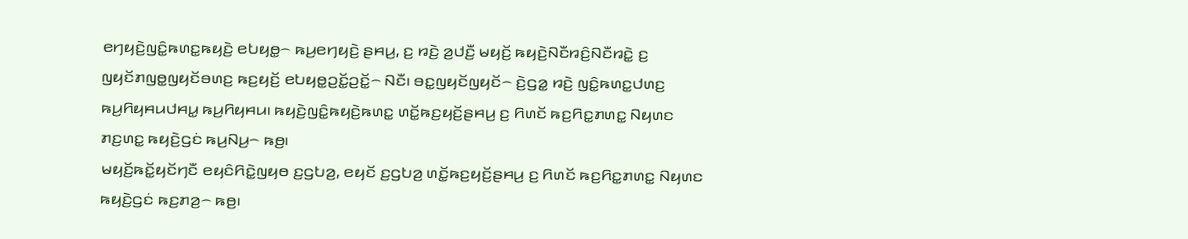ꤕꤚꤟꤢꤧ꤬ꤜꤢꤨ꤭ꤒꤛꤢ꤭ꤒꤟꤢꤧ꤬ ꤕꤝꤟꤥ꤭꤮ ꤒꤣ꤬ꤕꤚꤟꤢꤧ꤬ ꤔꤌꤣ꤬, ꤢ꤬ ꤙꤢꤧ꤬ ꤤ꤬ꤓꤢꤪ꤬ ꤗꤟꤢꤩ꤬ ꤒꤟꤢꤧ꤬ꤡꤢꤪꤙꤢꤨ꤬ꤡꤢꤪꤙꤢꤧ꤭ ꤢ꤬ ꤜꤟꤢꤩꤊꤜꤥ꤭ꤜꤟꤢꤩꤋꤛꤢ꤬ ꤒꤢ꤬ꤟꤢꤩ꤬ ꤕꤝꤟꤥ꤭ꤑꤢꤩ꤭ꤑꤢꤩ꤭꤮ ꤡꤢꤪ꤯ ꤋꤢ꤭ꤜꤟꤢꤩꤜꤟꤢꤩ꤮ ꤢꤧ꤬ꤞꤤ꤭ ꤙꤢꤧ꤬ ꤜꤢꤨ꤭ꤒꤛꤢ꤭ꤓꤛꤢ꤬ ꤒꤣ꤬ꤖꤟꤌꤣꤓꤌꤣ꤭ ꤒꤣ꤬ꤖꤟꤌꤣ꤯ ꤒꤟꤢꤧ꤬ꤜꤢꤨ꤭ꤒꤟꤢꤧ꤬ꤒꤛꤢ꤭ ꤛꤢꤩ꤭ꤒꤢ꤬ꤟꤢꤩ꤬ꤔꤌꤣ꤬ ꤢ꤬ ꤖꤛꤢꤩ ꤒꤢ꤬ꤖꤢ꤭ꤊꤛꤢ꤭ ꤡꤟꤛꤢ ꤊꤢ꤬ꤛꤢ꤭ ꤒꤟꤢꤧ꤬ꤞꤢꤦ ꤒꤣ꤬ꤡꤣ꤬꤮ ꤒꤥ꤬꤯
ꤗꤟꤢꤩ꤬ꤒꤢꤩ꤭ꤟꤢꤩꤚꤢꤪ ꤕꤟꤢꤨꤖꤢꤧ꤭ꤜꤟꤥ ꤢ꤬ꤞꤝꤤ꤬, ꤕꤟꤢꤩ ꤢ꤬ꤞꤝꤤ꤬ ꤛꤢꤩ꤭ꤒꤢ꤬ꤟꤢꤩ꤬ꤔꤌꤣ꤬ ꤢ꤬ ꤖꤛꤢꤩ ꤒꤢ꤬ꤖꤢ꤭ꤊꤛꤢ꤭ ꤡꤟꤛꤢ ꤒꤟꤢꤧ꤬ꤞꤢꤦ ꤒꤢ꤬ꤊꤤ꤬꤮ ꤒꤥ꤬꤯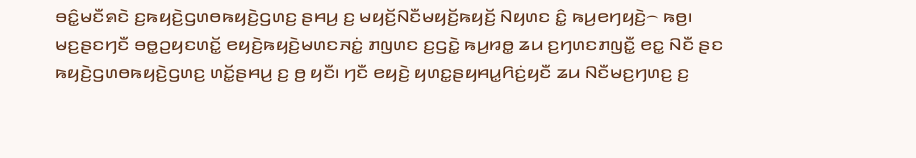ꤋꤢꤨ꤭ꤗꤢꤪꤎꤢꤧ ꤢ꤬ꤒꤟꤢꤧ꤬ꤞꤛꤥꤒꤟꤢꤧ꤬ꤞꤛꤢ꤬ ꤔꤌꤣ꤬ ꤢ꤬ ꤗꤟꤢꤩ꤬ꤡꤢꤪꤗꤟꤢꤩ꤬ꤒꤟꤢꤩ꤬ ꤡꤟꤛꤢ ꤢꤨ꤭ ꤒꤣ꤬ꤕꤚꤟꤢꤧ꤬꤮ ꤒꤥ꤬꤯ ꤗꤢ꤬ꤔꤢꤚꤢꤪ ꤋꤥ꤭ꤑꤟꤢꤛꤢꤩ꤭ ꤕꤟꤢꤧ꤬ꤒꤟꤢꤧ꤬ꤗꤛꤢꤏꤢꤦ꤭ ꤊꤜꤛꤢ ꤢ꤬ꤞꤢꤧ꤭ ꤒꤣ꤬ꤙꤥ꤭ ꤘꤣ ꤢ꤬ꤚꤛꤢꤊꤜꤢꤪ꤭ ꤕꤢ꤭ ꤡꤢꤪ ꤔꤢ ꤒꤟꤢꤧ꤬ꤞꤛꤥꤒꤟꤢꤧ꤬ꤞꤛꤢ꤬ ꤛꤢꤩ꤭ꤔꤌꤣ꤬ ꤢ꤬ ꤥ꤬ ꤟꤢꤪ꤯ ꤚꤢꤪ ꤕꤟꤢꤧ꤬ ꤟꤛꤢ꤭ꤔꤟꤌꤣ꤭ꤖꤢꤦ꤬ꤟꤢꤪ ꤘꤣ ꤡꤢꤪꤗꤢ꤬ꤚꤛꤢ꤬ ꤢ꤬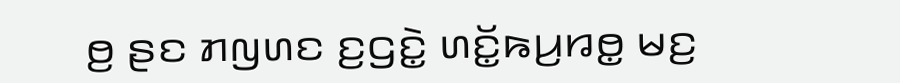ꤥ꤬ ꤔꤢ ꤊꤜꤛꤢ ꤢ꤬ꤞꤢꤧ꤭ ꤛꤢꤩ꤭ꤒꤣ꤬ꤙꤥ꤭ ꤗꤢ꤬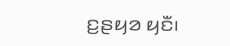ꤢ꤬ꤔꤟꤤ ꤟꤢꤪ꤯